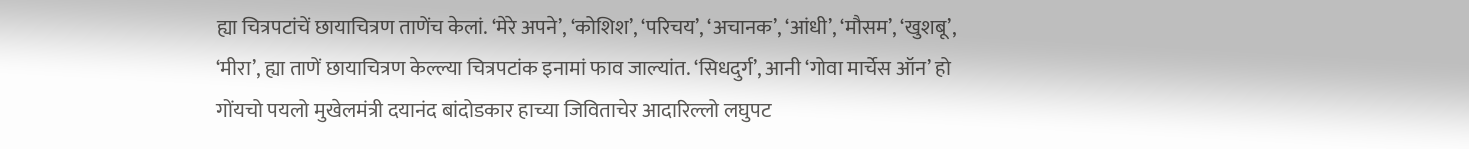ह्या चित्रपटांचें छायाचित्रण ताणेंच केलां. ‘मेरे अपने’, ‘कोशिश’, ‘परिचय’, ‘अचानक’, ‘आंधी’, ‘मौसम’, ‘खुशबू’, ‘मीरा’, ह्या ताणें छायाचित्रण केल्ल्या चित्रपटांक इनामां फाव जाल्यांत. ‘सिधदुर्ग’, आनी ‘गोवा मार्चेस ऑन’ हो गोंयचो पयलो मुखेलमंत्री दयानंद बांदोडकार हाच्या जिविताचेर आदारिल्लो लघुपट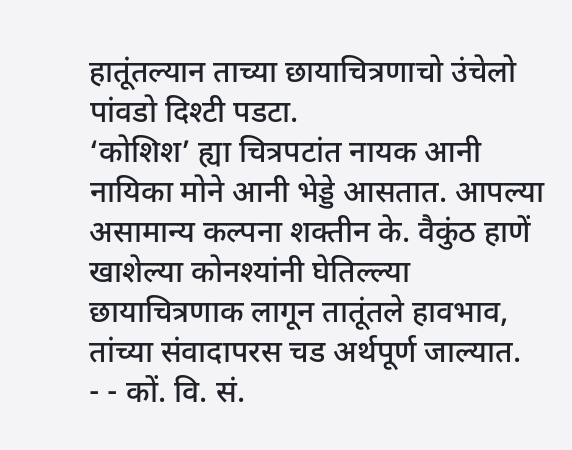हातूंतल्यान ताच्या छायाचित्रणाचो उंचेलो पांवडो दिश्टी पडटा.
‘कोशिश’ ह्या चित्रपटांत नायक आनी नायिका मोने आनी भेड्डे आसतात. आपल्या असामान्य कल्पना शक्तीन के. वैकुंठ हाणें खाशेल्या कोनश्यांनी घेतिल्ल्या छायाचित्रणाक लागून तातूंतले हावभाव, तांच्या संवादापरस चड अर्थपूर्ण जाल्यात.
- - कों. वि. सं.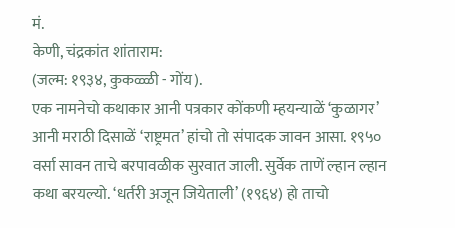मं.
केणी, चंद्रकांत शांताराम:
(जल्म: १९३४, कुकळ्ळी - गोंय).
एक नामनेचो कथाकार आनी पत्रकार कोंकणी म्हयन्याळें ‘कुळागर’ आनी मराठी दिसाळें ‘राष्ट्रमत’ हांचो तो संपादक जावन आसा. १९५० वर्सा सावन ताचे बरपावळीक सुरवात जाली. सुर्वेक ताणें ल्हान ल्हान कथा बरयल्यो. ‘धर्तरी अजून जियेताली’ (१९६४) हो ताचो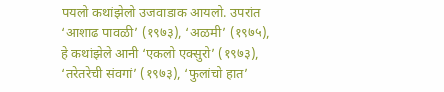पयलो कथांझेलो उजवाडाक आयलो. उपरांत ‘आशाढ पावळी’ (१९७३), ‘अळमी’ (१९७५), हे कथांझेले आनी ‘एकलो एक्सुरो’ (१९७३), ‘तरेतरेची संवगां’ (१९७३), ‘फुलांचो हात’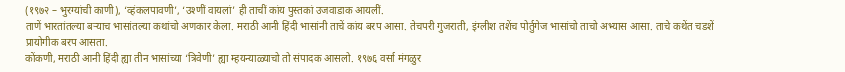(१९७२ – भुरग्यांची काणी), ‘व्हंकलपावणी’, ‘उश्णीं वायलां’ ही ताचीं कांय पुस्तकां उजवाडाक आयलीं.
ताणें भारतांतल्या बऱ्याच भासांतल्या कथांचो अणकार केला. मराठी आनी हिंदी भासांनी ताचें कांय बरप आसा. तेचपरी गुजराती, इंग्लीश तशेंच पोर्तुगेज भासांचो ताचो अभ्यास आसा. ताचे कथेंत चडशें प्रायोगीक बरप आसता.
कोंकणी, मराठी आनी हिंदी ह्या तीन भासांच्या ‘त्रिवेणी’ ह्या म्हयन्याळ्याचो तो संपादक आसलो. १९७६ वर्सा मंगळुर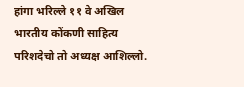हांगा भरिल्ले ११ वे अखिल भारतीय कोंकणी साहित्य परिशदेचो तो अध्यक्ष आशिल्लो.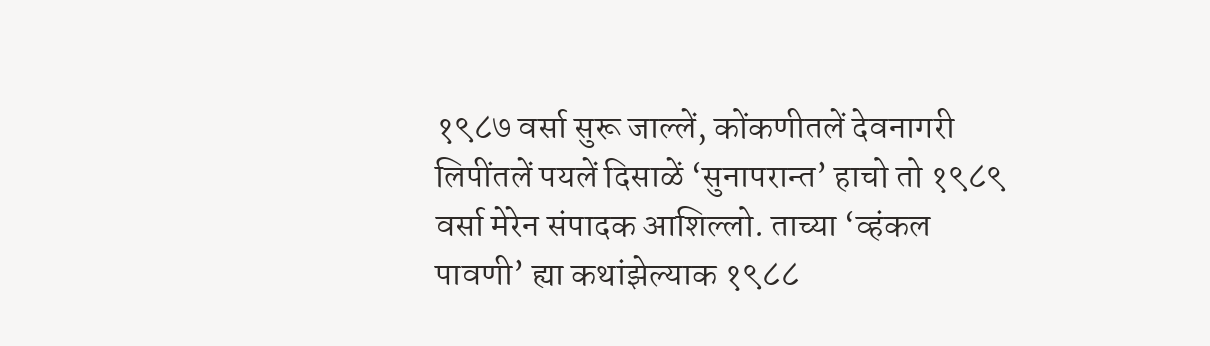१९८७ वर्सा सुरू जाल्लें, कोंकणीतलें देवनागरी लिपींतलें पयलें दिसाळें ‘सुनापरान्त’ हाचो तो १९८९ वर्सा मेरेन संपादक आशिल्लो. ताच्या ‘व्हंकल पावणी’ ह्या कथांझेल्याक १९८८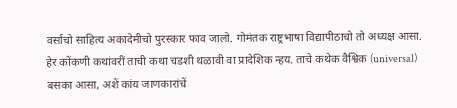वर्साचो साहित्य अकादेमीचो पुरस्कार फाव जालो. गोमंतक राष्ट्रभाषा विद्यापीठाचो तो अध्यक्ष आसा.
हेर कोंकणी कथांवरीं ताची कथा चडशी थळावी वा प्रादेशिक न्हय. ताचे कथेक वैश्विक (universal) बसका आसा, अशें कांय जाणकारांचें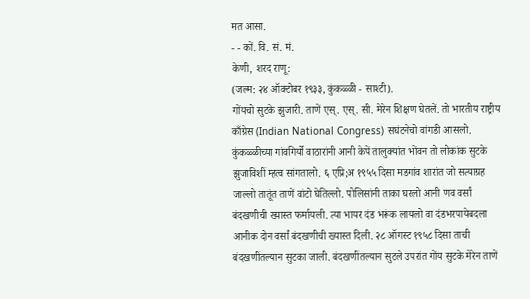मत आसा.
- - कों. वि. सं. मं.
केणी, शरद राणू:
(जल्म: २४ ऑक्टोबर १९३३, कुंकळ्ळी - साश्टी).
गोंयचो सुटके झुजारी. ताणें एस्. एस्. सी. मेरेन शिक्षण घेतलें. तो भारतीय राष्ट्रीय काँग्रेस (Indian National Congress) सघंटनेचो वांगडी आसलो. कुंकळ्ळीच्या गांवगिर्यो वाठारांनी आनी केपें तालुक्यांत भोंवन तो लोकांक सुटके झुजाविशीं म्हत्व सांगतालो. ६ एप्रि;अ १९५५ दिसा मडगांव शारांत जो सत्याग्रह जाल्लो तातूंत ताणें वांटो घेतिल्लो. पोलिसांनी ताका घरलो आनी णव वर्सां बंदखणीची ख्यास्त फर्मायली. त्या भायर दंड भरूंक लायलो वा दंडभरपायेबदला आनीक दोन वर्सां बंदखणीची ख्यास्त दिली. २८ ऑगस्ट १९५८ दिसा ताची बंदखणींतल्यान सुटका जाली. बंदखणींतल्यान सुटले उपरांत गोंय सुटके मेरेन ताणें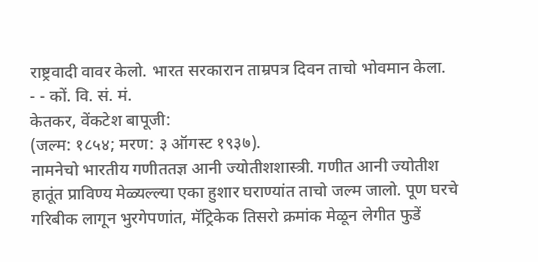राष्ट्रवादी वावर केलो. भारत सरकारान ताम्रपत्र दिवन ताचो भोवमान केला.
- - कों. वि. सं. मं.
केतकर, वेंकटेश बापूजी:
(जल्म: १८५४; मरण: ३ ऑगस्ट १९३७).
नामनेचो भारतीय गणीततज्ञ आनी ज्योतीशशास्त्री. गणीत आनी ज्योतीश हातूंत प्राविण्य मेळ्यल्ल्या एका हुशार घराण्यांत ताचो जल्म जालो. पूण घरचे गरिबीक लागून भुरगेपणांत, मॅट्रिकेक तिसरो क्रमांक मेळून लेगीत फुडें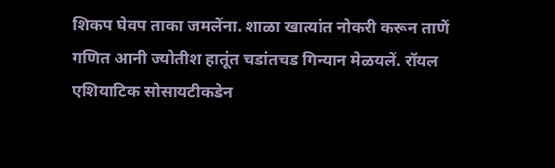शिकप घेवप ताका जमलेंना. शाळा खात्यांत नोकरी करून ताणें गणित आनी ज्योतीश हातूंत चडांतचड गिन्यान मेळयलें. रॉयल एशियाटिक सोसायटीकडेन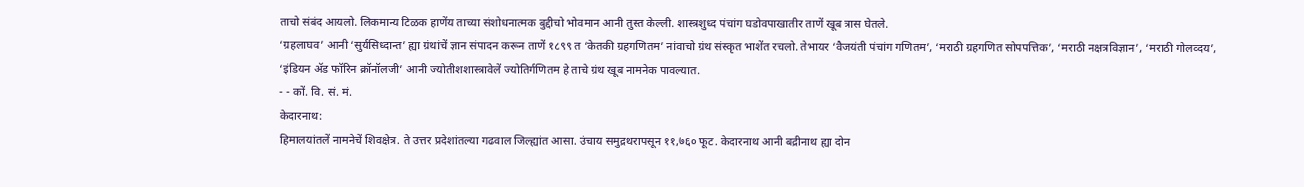ताचो संबंद आयलो. लिकमान्य टिळक हाणेंय ताच्या संशोधनात्मक बुद्दीचो भोवमान आनी तुस्त केल्ली. शास्त्रशुध्द पंचांग घडोवपाखातीर ताणें खूब त्रास घेतले.
‘ग्रहलाघव’ आनी ‘सुर्यसिध्दान्त’ ह्या ग्रंथांचें ज्ञान संपादन करून ताणें १८९९ त ‘केतकी ग्रहगणितम’ नांवाचो ग्रंथ संस्कृत भाशेंत रचलो. तेभायर ‘वैजयंती पंचांग गणितम’, ‘मराठी ग्रहगणित सोपपत्तिक’, ‘मराठी नक्षत्रविज्ञान’, ‘मराठी गोलव्दय’, ‘इंडियन ॲड फॉरिन क्रॉनॉलजी’ आनी ज्योतीशशास्त्रावेलें ज्योतिर्गणितम हे ताचे ग्रंथ खूब नामनेक पावल्यात.
- - कों. वि. सं. मं.
केदारनाथ:
हिमालयांतलें नामनेचें शिवक्षेत्र. ते उत्तर प्रदेशांतल्या गढवाल जिल्ह्यांत आसा. उंचाय समुद्रथरापसून ११,७६० फूट. केदारनाथ आनी बद्रीनाथ ह्या दोन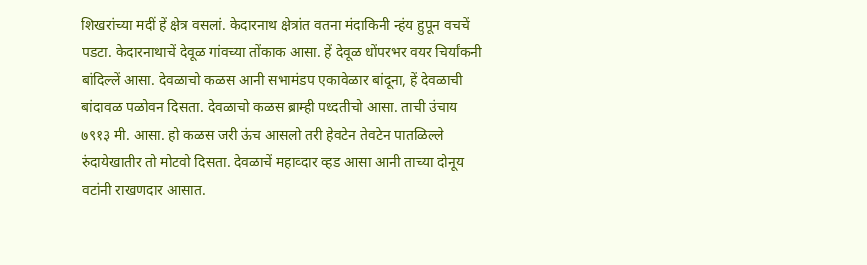शिखरांच्या मदीं हें क्षेत्र वसलां. केदारनाथ क्षेत्रांत वतना मंदाकिनी न्हंय हुपून वचचें पडटा. केदारनाथाचें देवूळ गांवच्या तोंकाक आसा. हें देवूळ धोंपरभर वयर चिर्यांकनी बांदिल्लें आसा. देवळाचो कळस आनी सभामंडप एकावेळार बांदूना, हें देवळाची बांदावळ पळोवन दिसता. देवळाचो कळस ब्राम्ही पध्दतीचो आसा. ताची उंचाय ७९१३ मी. आसा. हो कळस जरी ऊंच आसलो तरी हेवटेन तेवटेन पातळिल्ले रुंदायेखातीर तो मोटवो दिसता. देवळाचें महाव्दार व्हड आसा आनी ताच्या दोनूय वटांनी राखणदार आसात.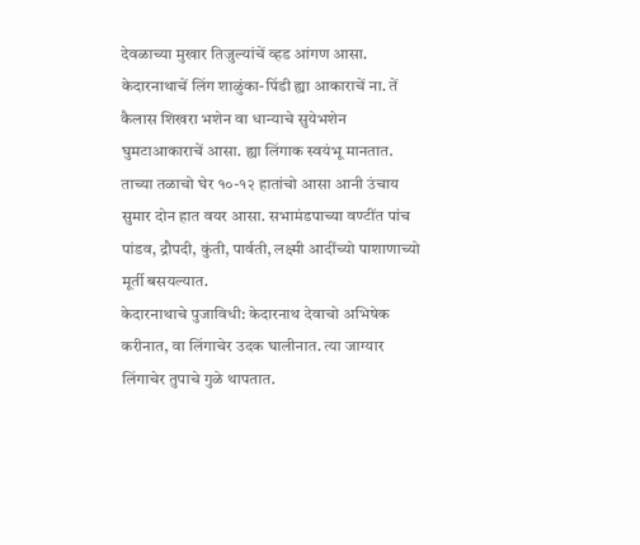देवळाच्या मुखार तिजुल्यांचें व्हड आंगण आसा.
केदारनाथाचें लिंग शाळुंका-पिंडी ह्या आकाराचें ना. तें कैलास शिखरा भशेन वा धान्याचे सुयेभशेन घुमटाआकाराचें आसा. ह्या लिंगाक स्वयंभू मानतात. ताच्या तळाचो घेर १०-१२ हातांचो आसा आनी उंचाय सुमार दोन हात वयर आसा. सभामंडपाच्या वण्टींत पांच पांडव, द्रौपदी, कुंती, पार्वती, लक्ष्मी आदींच्यो पाशाणाच्यो मूर्ती बसयल्यात.
केदारनाथाचे पुजाविधी: केदारनाथ देवाचो अभिषेक करीनात, वा लिंगाचेर उदक घालीनात. त्या जाग्यार लिंगाचेर तुपाचे गुळे थापतात.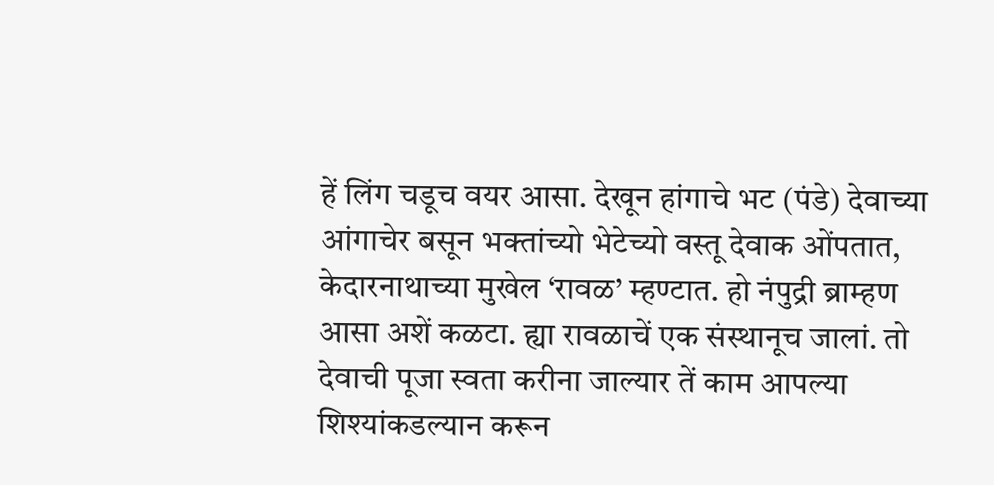हें लिंग चडूच वयर आसा. देखून हांगाचे भट (पंडे) देवाच्या आंगाचेर बसून भक्तांच्यो भेटेच्यो वस्तू देवाक ओंपतात, केदारनाथाच्या मुखेल ‘रावळ’ म्हण्टात. हो नंपुद्री ब्राम्हण आसा अशें कळटा. ह्या रावळाचें एक संस्थानूच जालां. तो देवाची पूजा स्वता करीना जाल्यार तें काम आपल्या शिश्यांकडल्यान करून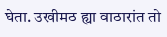घेता. उखीमठ ह्या वाठारांत तो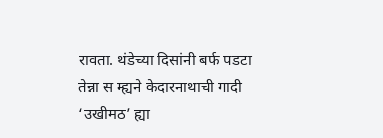रावता. थंडेच्या दिसांनी बर्फ पडटा तेन्ना स म्ह्यने केदारनाथाची गादी ‘उखीमठ’ ह्या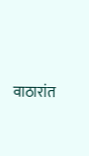वाठारांत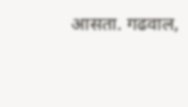आसता. गढवाल,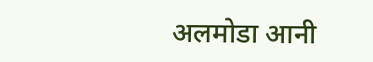अलमोडा आनी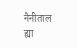नैनीताल ह्या